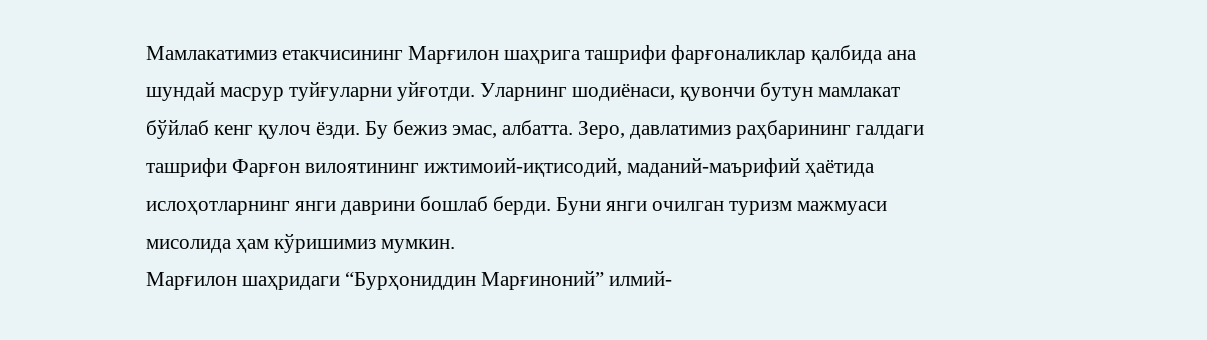Мамлакатимиз етакчисининг Марғилон шаҳрига ташрифи фарғоналиклар қалбида ана шундай масрур туйғуларни уйғотди. Уларнинг шодиёнаси, қувончи бутун мамлакат бўйлаб кенг қулоч ёзди. Бу бежиз эмас, албатта. Зеро, давлатимиз раҳбарининг галдаги ташрифи Фарғон вилоятининг ижтимоий-иқтисодий, маданий-маърифий ҳаётида ислоҳотларнинг янги даврини бошлаб берди. Буни янги очилган туризм мажмуаси мисолида ҳам кўришимиз мумкин.
Марғилон шаҳридаги “Бурҳониддин Марғиноний” илмий-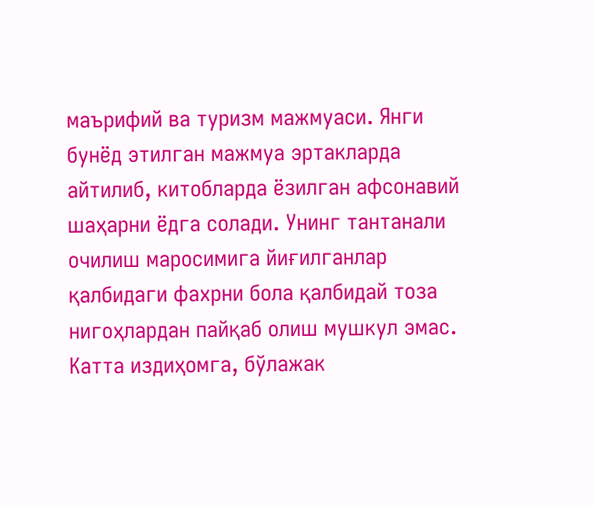маърифий ва туризм мажмуаси. Янги бунёд этилган мажмуа эртакларда айтилиб, китобларда ёзилган афсонавий шаҳарни ёдга солади. Унинг тантанали очилиш маросимига йиғилганлар қалбидаги фахрни бола қалбидай тоза нигоҳлардан пайқаб олиш мушкул эмас. Катта издиҳомга, бўлажак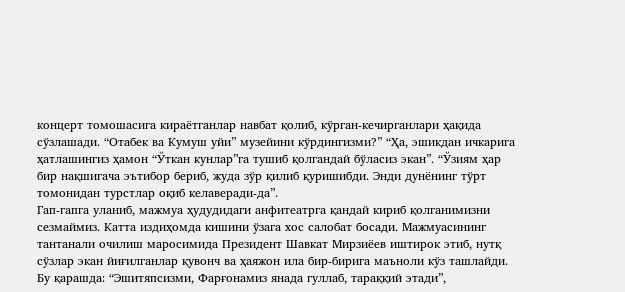концерт томошасига кираётганлар навбат қолиб, кўрган-кечирганлари ҳақида сўзлашади. “Отабек ва Кумуш уйи” музейини кўрдингизми?” “Ҳа, эшикдан ичкарига ҳатлашингиз ҳамон “Ўткан кунлар”га тушиб қолгандай бўласиз экан”. “Ўзиям ҳар бир нақшигача эътибор бериб, жуда зўр қилиб қуришибди. Энди дунёнинг тўрт томонидан турстлар оқиб келаверади-да”.
Гап-гапга уланиб, мажмуа ҳудудидаги анфитеатрга қандай кириб қолганимизни сезмаймиз. Катта издиҳомда кишини ўзага хос салобат босади. Мажмуасининг тантанали очилиш маросимида Президент Шавкат Мирзиёев иштирок этиб, нутқ сўзлар экан йиғилганлар қувонч ва ҳаяжон ила бир-бирига маъноли кўз ташлайди. Бу қарашда: “Эшитяпсизми, Фарғонамиз янада гуллаб, тараққий этади”,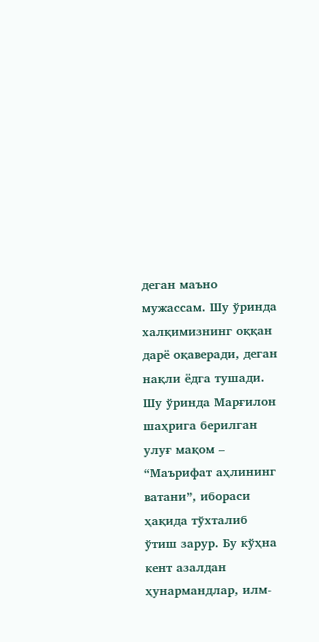деган маъно мужассам. Шу ўринда халқимизнинг оққан дарё оқаверади, деган нақли ёдга тушади.
Шу ўринда Марғилон шаҳрига берилган улуғ мақом – “Маърифат аҳлининг ватани”, ибораси ҳақида тўхталиб ўтиш зарур. Бу кўҳна кент азалдан ҳунармандлар, илм-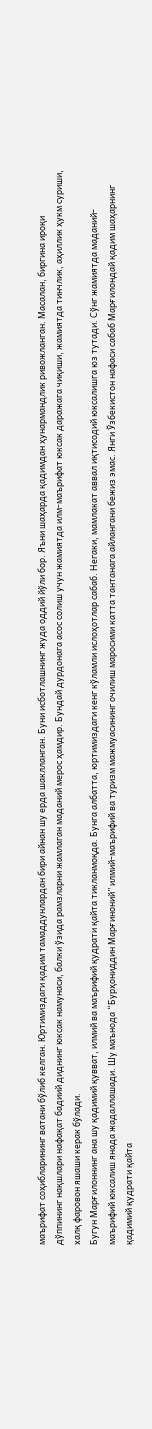маърифат соҳибларининг ватани бўлиб келган. Юртимиздаги қадим тамаддунлардан бири айнан шу ерда шаклланган. Буни исботлашнинг жуда оддий йўли бор. Яъни шаҳарда қадимдан ҳунармандлик ривожланган. Масалан, биргина ироқи дўппининг нақшлари нафақат бадиий диднинг юксак намунаси, балки ўзида рамзларни жамлаган маданий мерос ҳамдир. Бундай дурдонага асос солиш учун жамиятда илм-маърифат юксак даражага чиқиши, жамиятда тинчлик, аҳиллик ҳукм суриши, халқ фаровон яшаши керак бўлади.
Бугун Марғилоннинг ана шу қадимий қувват, илмий ва маърифий қудрати қайта тикланмоқда. Бунга албатта, юртимиздаги кенг кўламли ислоҳотлар сабаб. Негаки, мамлакат аввал иқтисодий юксалишга юз тутади. Сўнг жамиятда маданий-маърифий юксалиш янада жадаллашади. Шу маънода “Бурҳониддин Марғиноний” илмий-маърифий ва туризм мажмуасининг очилиш маросими катта тантанага айлангани бежиз эмас. Янги Ўзбекистон нафаси сабаб Марғилондай қадим шаҳарнинг қадимий қудрати қайта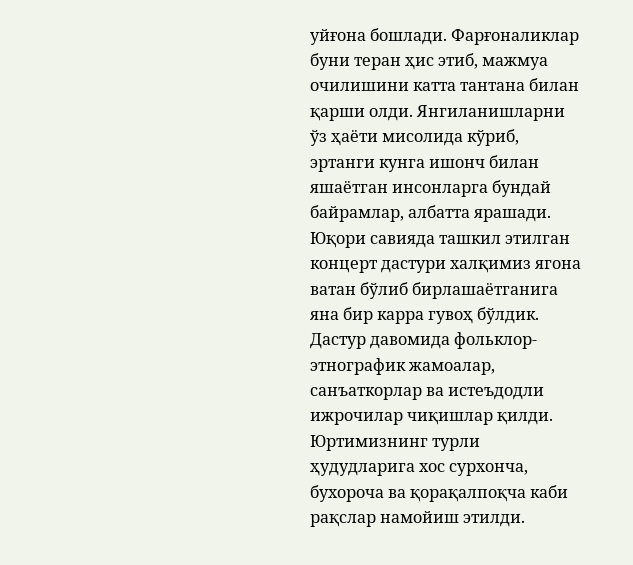уйғона бошлади. Фарғоналиклар буни теран ҳис этиб, мажмуа очилишини катта тантана билан қарши олди. Янгиланишларни ўз ҳаёти мисолида кўриб, эртанги кунга ишонч билан яшаётган инсонларга бундай байрамлар, албатта ярашади.
Юқори савияда ташкил этилган концерт дастури халқимиз ягона ватан бўлиб бирлашаётганига яна бир карра гувоҳ бўлдик. Дастур давомида фольклор-этнографик жамоалар, санъаткорлар ва истеъдодли ижрочилар чиқишлар қилди. Юртимизнинг турли ҳудудларига хос сурхонча, бухороча ва қорақалпоқча каби рақслар намойиш этилди.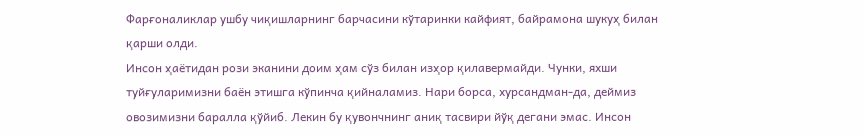Фарғоналиклар ушбу чиқишларнинг барчасини кўтаринки кайфият, байрамона шукуҳ билан қарши олди.
Инсон ҳаётидан рози эканини доим ҳам сўз билан изҳор қилавермайди. Чунки, яхши туйғуларимизни баён этишга кўпинча қийналамиз. Нари борса, хурсандман-да, деймиз овозимизни баралла қўйиб. Лекин бу қувончнинг аниқ тасвири йўқ дегани эмас. Инсон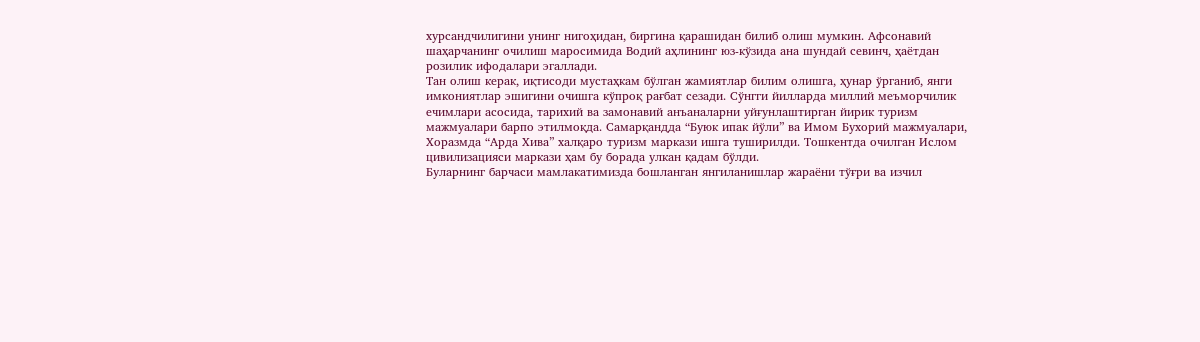хурсандчилигини унинг нигоҳидан, биргина қарашидан билиб олиш мумкин. Афсонавий шаҳарчанинг очилиш маросимида Водий аҳлининг юз-кўзида ана шундай севинч, ҳаётдан розилик ифодалари эгаллади.
Тан олиш керак, иқтисоди мустаҳкам бўлган жамиятлар билим олишга, ҳунар ўрганиб, янги имкониятлар эшигини очишга кўпроқ рағбат сезади. Сўнгги йилларда миллий меъморчилик ечимлари асосида, тарихий ва замонавий анъаналарни уйғунлаштирган йирик туризм мажмуалари барпо этилмоқда. Самарқандда “Буюк ипак йўли” ва Имом Бухорий мажмуалари, Хоразмда “Арда Хива” халқаро туризм маркази ишга туширилди. Тошкентда очилган Ислом цивилизацияси маркази ҳам бу борада улкан қадам бўлди.
Буларнинг барчаси мамлакатимизда бошланган янгиланишлар жараёни тўғри ва изчил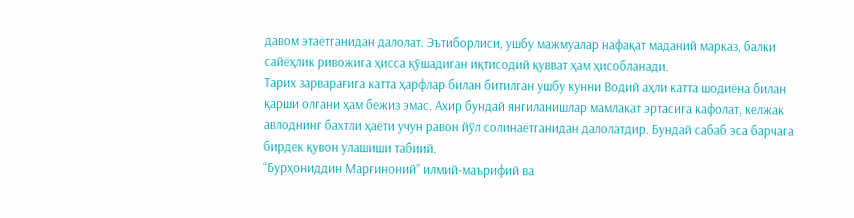давом этаётганидан далолат. Эътиборлиси, ушбу мажмуалар нафақат маданий марказ, балки сайёҳлик ривожига ҳисса қўшадиган иқтисодий қувват ҳам ҳисобланади.
Тарих зарварағига катта ҳарфлар билан битилган ушбу кунни Водий аҳли катта шодиёна билан қарши олгани ҳам бежиз эмас. Ахир бундай янгиланишлар мамлакат эртасига кафолат, келжак авлоднинг бахтли ҳаёти учун равон йўл солинаётганидан далолатдир. Бундай сабаб эса барчага бирдек қувон улашиши табиий.
“Бурҳониддин Марғиноний” илмий-маърифий ва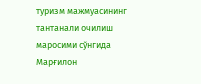туризм мажмуасининг тантанали очилиш маросими сўнгида Марғилон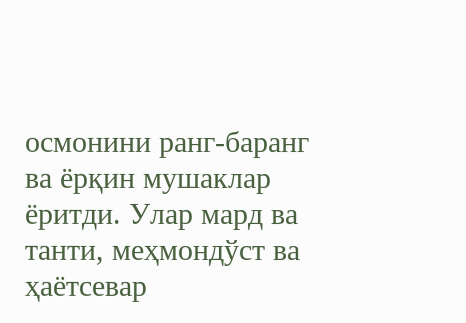осмонини ранг-баранг ва ёрқин мушаклар ёритди. Улар мард ва танти, меҳмондўст ва ҳаётсевар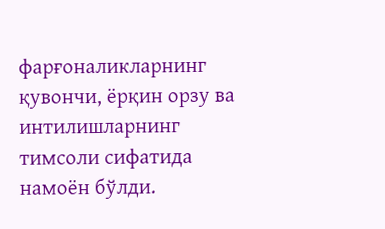фарғоналикларнинг қувончи, ёрқин орзу ва интилишларнинг тимсоли сифатида намоён бўлди.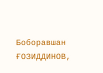Боборавшан ҒОЗИДДИНОВ,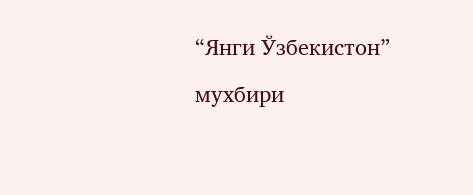“Янги Ўзбекистон” мухбири